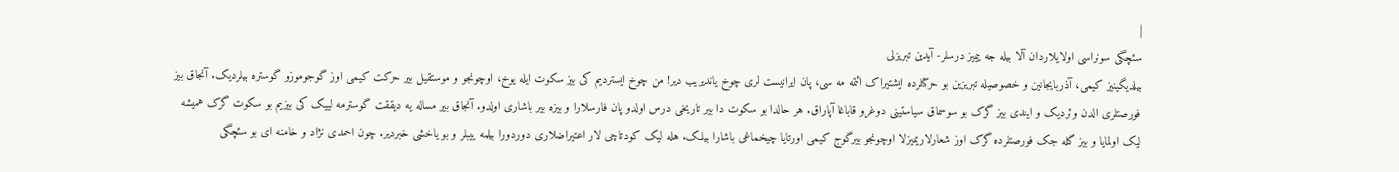|
سئچگی سونراسی اولایلاردان آلا بیله جه ییمیز درسلر- آیدین تبریزلی
بیلدیگینیز کیمی، آذربایجانین و خصوصیله تبریزین بو حرکتلرده ایشتیراک ائتمه مه سی، پان ایرانیست لری چوخ یاندیریب دیر! من چوخ ایستردیم کی بیز سکوت ایله یوخ، اوچونجو و موستقیل بیر حرکت کیمی اوز گوجوموزو گوستره بیلردیک. آنجاق بیز فورصتلری الدن وئردیک و ایندی بیز گرک بو سوسماق سیاستینی دوغرو قاباغا آپاراق. هر حالدا بو سکوت دا بیر تاریخی درس اولدو پان فارسلارا و بیزه بیر باشاری اولدو. آنجاق بیر مساله یه دیققت گوسترمه لییک کی بیزیم بو سکوت گرک همیشه لیک اولمایا و بیز گله جک فورصتلرده گرک اوز شعارلاریمیزلا اوچونجو بیرگوج کیمی اورتایا چیخماغی باشارا بیلک. هله لیک کودتاچی لار اعتیراضلاری دوردورا بیلمه ییبلر و بو یاخشی خبردیر. چون احمدی نژاد و خامنه ای بو سئچگی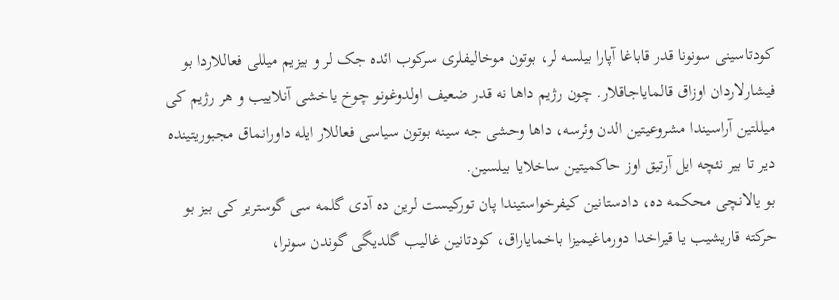کودتاسینی سونونا قدر قاباغا آپارا بیلسه لر، بوتون موخالیفلری سرکوب ائده جک لر و بیزیم میللی فعاللاردا بو فیشارلاردان اوزاق قالمایاجاقلار. چون رژیم داها نه قدر ضعیف اولدوغونو چوخ یاخشی آنلاییب و هر رژیم کی میللتین آراسیندا مشروعیتین الدن وئرسه، داها وحشی جه سینه بوتون سیاسی فعاللار ایله داورانماق مجبوریتینده دیر تا بیر نئچه ایل آرتیق اوز حاکمیتین ساخلایا بیلسین.
بو یالانچی محکمه ده، دادستانین کیفرخواستیندا پان تورکیست لرین ده آدی گلمه سی گوستریر کی بیز بو حرکته قاریشیب یا قیراخدا دورماغیمیزا باخمایاراق، کودتانین غالیب گلدیگی گوندن سونرا،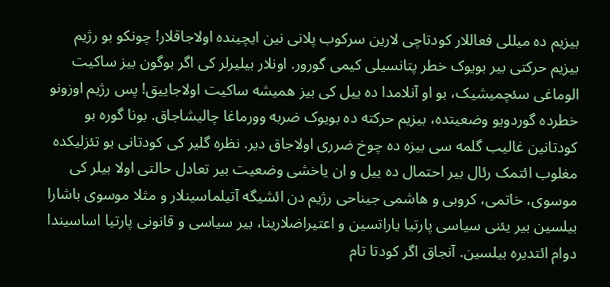بیزیم ده میللی فعاللار کودتاچی لارین سرکوب پلانی نین ایچینده اولاجاقلار! چونکو بو رژیم بیزیم حرکتی بیر بویوک خطر پتانسیلی کیمی گورور. اونلار بیلیرلر کی اگر بوگون بیز ساکیت الوماغی سئچمیشیک، بو او آنلامدا ده ییل کی بیز همیشه ساکیت اولاجاییق! پس رژیم اوزونو خطرده گوردویو وضعیتده، بیزیم حرکته ده بویوک ضربه وورماغا چالیشاجاق. بونا گوره بو کودتانین غالیب گلمه سی بیزه ده چوخ ضرری اولاجاق دیر. نظره گلیر کی کودتانی بو تئزلیکده مغلوب ائتمک رئال بیر احتمال ده ییل و ان یاخشی وضعیت بیر تعادل حالتی اولا بیلر کی موسوی، خاتمی، کروبی و هاشمی جیناحی رژیم دن ائشیگه آتیلماسینلار و مثلا موسوی باشارا بیلسین بیر یئنی سیاسی پارتیا یاراتسین و اعتیراضلارینا، بیر سیاسی و قانونی پارتیا اساسیندا دوام ائتدیره بیلسین. آنجاق اگر کودتا تام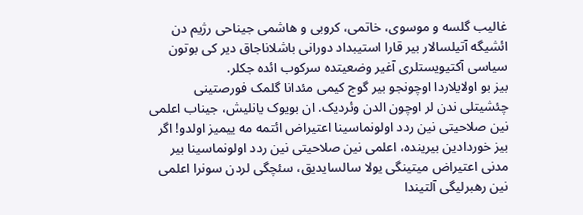غالیب گلسه و موسوی، خاتمی، کروبی و هاشمی جیناحی رژیم دن ائشیگه آتیلسالار بیر قارا استیبداد دورانی باشلاناجاق دیر کی بوتون سیاسی آکتیویستلری آغیر وضعیتده سرکوب ائده جکلر.
بیز بو اولایلاردا اوچونجو بیر گوج کیمی مئدانا گلمک فورصتینی چئشیتلی ندن لر اوچون الدن وئردیک. ان بویوک یانلیش، جیناب اعلمی نین صلاحیتی نین ردد اولونماسینا اعتیراض ائتمه مه ییمیز اولدو! اگر بیز خوردادین بیرینده، اعلمی نین صلاحیتی نین ردد اولونماسینا بیر مدنی اعتیراض میتینگی یولا سالسایدیق، سئچگی لردن سونرا اعلمی نین رهبرلیگی آلتیندا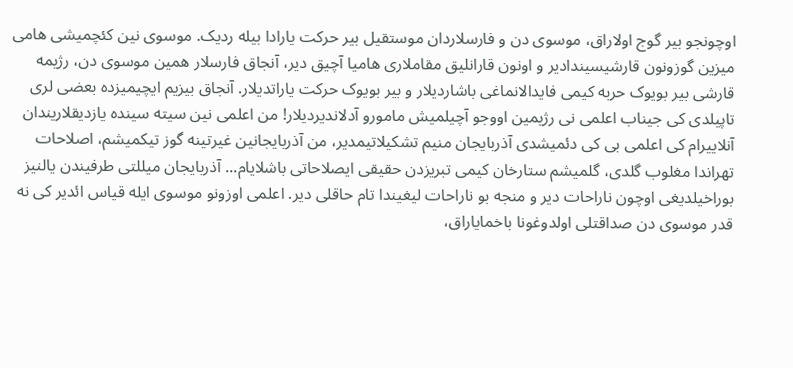اوچونجو بیر گوج اولاراق، موسوی دن و فارسلاردان موستقیل بیر حرکت یارادا بیله ردیک. موسوی نین کئچمیشی هامی میزین گوزونون قارشیسیندادیر و اونون قارانلیق مقاملاری هامیا آچیق دیر، آنجاق فارسلار همین موسوی دن، رژیمه قارشی بیر بویوک حربه کیمی فایدالانماغی باشاردیلار و بیر بویوک حرکت یاراتدیلار. آنجاق بیزیم ایچیمیزده بعضی لری تاپیلدی کی جیناب اعلمی نی رژیمین اووجو آچیلمیش مامورو آدلاندیردیلار! من اعلمی نین سیته سینده یازدیقلاریندان آنلاییرام کی اعلمی بی کی دئمیشدی آذربایجان منیم تشکیلاتیمدیر، من آذربایجانین غیرتینه گوز تیکمیشم، اصلاحات تهراندا مغلوب گلدی، گلمیشم ستارخان کیمی تبریزدن حقیقی ایصلاحاتی باشلایام... آذربایجان میللتی طرفیندن یالنیز بوراخیلدیغی اوچون ناراحات دیر و منجه بو ناراحات لیغیندا تام حاقلی دیر. اعلمی اوزونو موسوی ایله قیاس ائدیر کی نه قدر موسوی دن صداقتلی اولدوغونا باخمایاراق،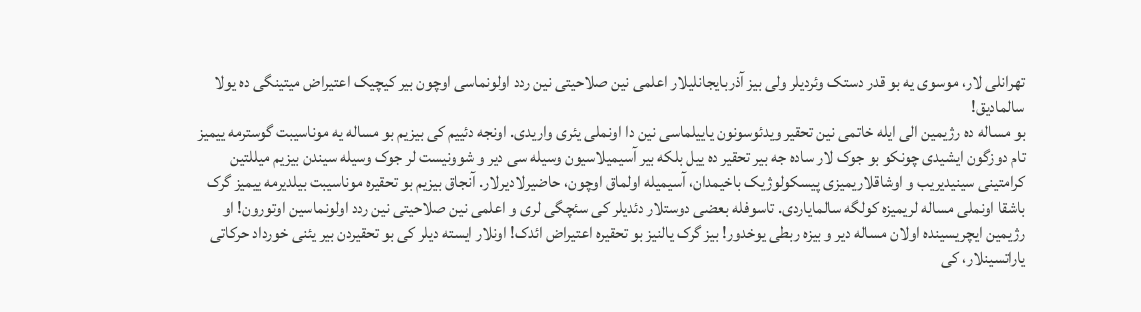تهرانلی لار، موسوی یه بو قدر دستک وئردیلر ولی بیز آذربایجانلیلار اعلمی نین صلاحیتی نین ردد اولونماسی اوچون بیر کیچیک اعتیراض میتینگی ده یولا سالمادیق!
بو مساله ده رژیمین الی ایله خاتمی نین تحقیر ویدئوسونون یاییلماسی نین دا اونملی یئری واریدی. اونجه دئییم کی بیزیم بو مساله یه موناسیبت گوسترمه ییمیز تام دوزگون ایشیدی چونکو بو جوک لار ساده جه بیر تحقیر ده ییل بلکه بیر آسیمیلاسیون وسیله سی دیر و شوونیست لر جوک وسیله سیندن بیزیم میللتین کرامتینی سینیدیریب و اوشاقلاریمیزی پیسکولوژیک باخیمدان، آسیمیله اولماق اوچون، حاضیرلادیرلار. آنجاق بیزیم بو تحقیره موناسیبت بیلدیرمه ییمیز گرک باشقا اونملی مساله لریمیزه کولگه سالمایاردی. تاسوفله بعضی دوستلار دئدیلر کی سئچگی لری و اعلمی نین صلاحیتی نین ردد اولونماسین اوتورون! او رژیمین ایچریسینده اولان مساله دیر و بیزه ربطی یوخدور! بیز گرک یالنیز بو تحقیره اعتیراض ائدک! اونلار ایسته دیلر کی بو تحقیردن بیر یئنی خورداد حرکاتی یاراتسینلار، کی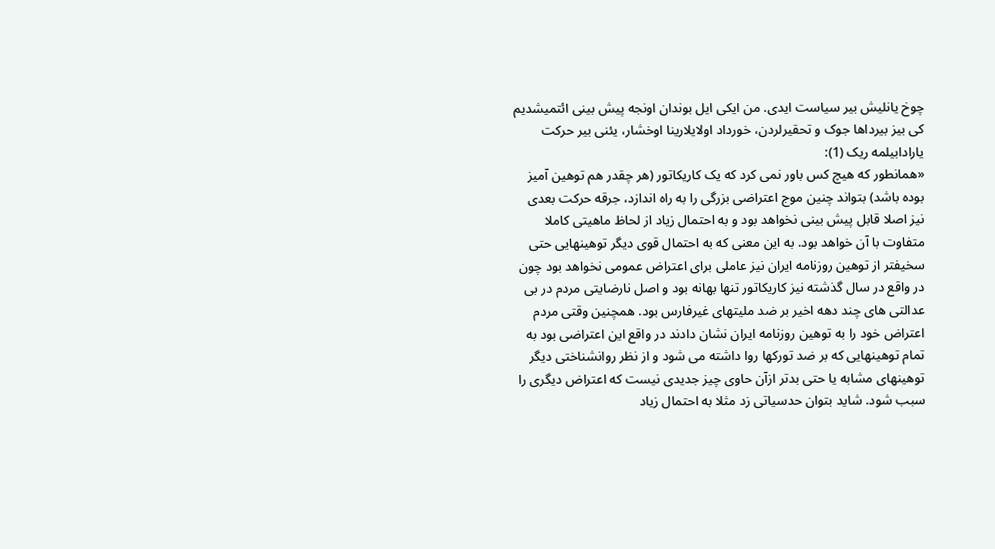چوخ یانلیش بیر سیاست ایدی. من ایکی ایل بوندان اونجه پیش بینی ائتمیشدیم کی بیز بیرداها جوک و تحقیرلردن، خورداد اولایلارینا اوخشار، یئنی بیر حرکت یارادابیلمه ریک (1):
«همانطور که هیچ کس باور نمی کرد که یک کاریکاتور (هر چقدر هم توهین آمیز بوده باشد) بتواند چنین موج اعتراضی بزرگی را به راه اندازد، جرقه حرکت بعدی نیز اصلا قابل پیش بینی نخواهد بود و به احتمال زیاد از لحاظ ماهیتی کاملا متفاوت با آن خواهد بود. به این معنی که به احتمال قوی دیگر توهینهایی حتی سخیفتر از توهین روزنامه ایران نیز عاملی برای اعتراض عمومی نخواهد بود چون در واقع در سال گذشته نیز کاریکاتور تنها بهانه بود و اصل نارضایتی مردم در بی عدالتی های چند دهه اخیر بر ضد ملیتهای غیرفارس بود. همچنین وقتی مردم اعتراض خود را به توهین روزنامه ایران نشان دادند در واقع این اعتراضی بود به تمام توهینهایی که بر ضد تورکها روا داشته می شود و از نظر روانشناختی دیگر توهینهای مشابه یا حتی بدتر ازآن حاوی چیز جدیدی نیست که اعتراض دیگری را سبب شود. شاید بتوان حدسیاتی زد مثلا به احتمال زیاد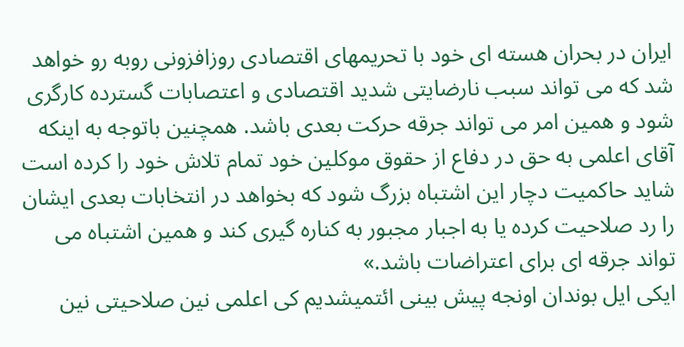ایران در بحران هسته ای خود با تحریمهای اقتصادی روزافزونی روبه رو خواهد شد که می تواند سبب نارضایتی شدید اقتصادی و اعتصابات گسترده کارگری شود و همین امر می تواند جرقه حرکت بعدی باشد. همچنین باتوجه به اینکه آقای اعلمی به حق در دفاع از حقوق موکلین خود تمام تلاش خود را کرده است شاید حاکمیت دچار این اشتباه بزرگ شود که بخواهد در انتخابات بعدی ایشان را رد صلاحیت کرده یا به اجبار مجبور به کناره گیری کند و همین اشتباه می تواند جرقه ای برای اعتراضات باشد.»
ایکی ایل بوندان اونجه پیش بینی ائتمیشدیم کی اعلمی نین صلاحیتی نین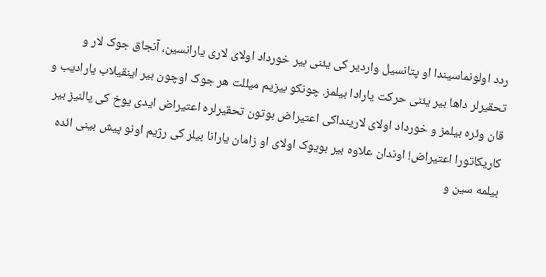ردد اولونماسیندا او پتانسیل واردیر کی یئنی بیر خورداد اولای لاری یارانسین، آنجاق جوک لار و تحقیرلر داها بیر یئنی حرکت یارادا بیلمز. چونکو بیزیم میللت هر جوک اوچون بیر اینقیلاب یارادیب و قان وئره بیلمز و خورداد اولای لارینداکی اعتیراض بوتون تحقیرلره اعتیراض ایدی یوخ کی یالنیز بیر کاریکاتورا اعتیراض! اوندان علاوه بیر بویوک اولای او زامان یارانا بیلر کی رژیم اونو پیش بینی ائده بیلمه سین و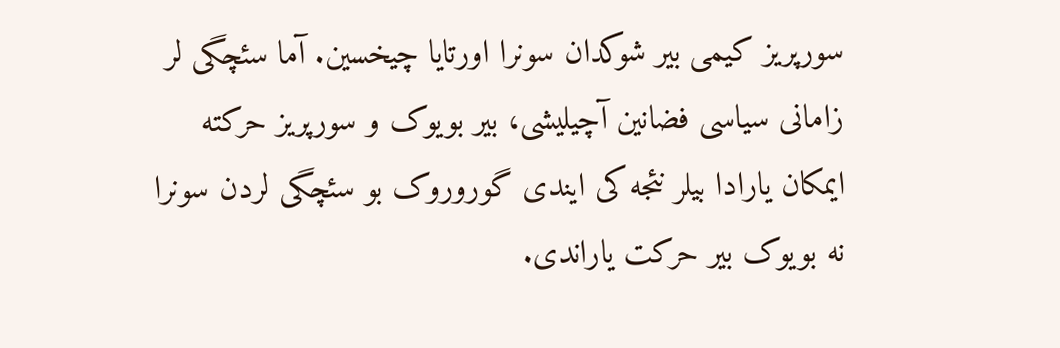سورپریز کیمی بیر شوکدان سونرا اورتایا چیخسین. آما سئچگی لر زامانی سیاسی فضانین آچیلیشی، بیر بویوک و سورپریز حرکته ایمکان یارادا بیلر نئجه کی ایندی گوروروک بو سئچگی لردن سونرا نه بویوک بیر حرکت یاراندی.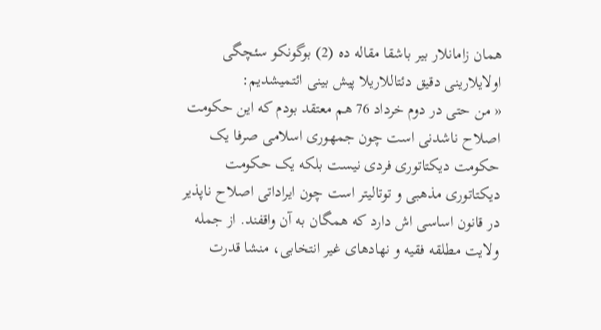همان زامانلار بیر باشقا مقاله ده (2) بوگونکو سئچگی اولایلارینی دقیق دئتاللاریلا پیش بینی ائتمیشدیم:
« من حتی در دوم خرداد 76 هم معتقد بودم که این حکومت اصلاح ناشدنی است چون جمهوری اسلامی صرفا یک حکومت دیکتاتوری فردی نیست بلکه یک حکومت دیکتاتوری مذهبی و توتالیتر است چون ایراداتی اصلاح ناپذیر در قانون اساسی اش دارد که همگان به آن واقفند. از جمله ولایت مطلقه فقیه و نهادهای غیر انتخابی، منشا قدرت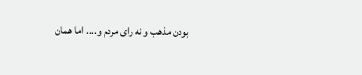بودن مذهب و نه رای مردم و.... اما همان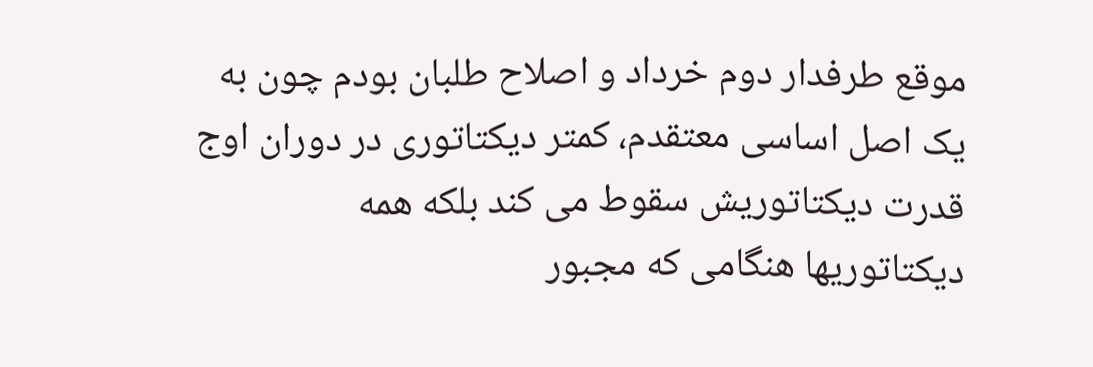موقع طرفدار دوم خرداد و اصلاح طلبان بودم چون به یک اصل اساسی معتقدم، کمتر دیکتاتوری در دوران اوج قدرت دیکتاتوریش سقوط می کند بلکه همه دیکتاتوریها هنگامی که مجبور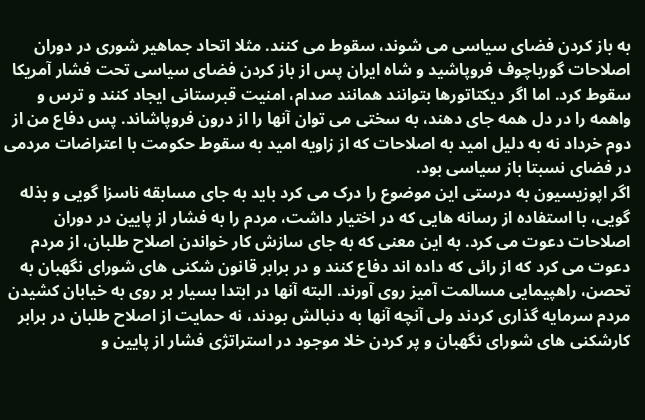به باز کردن فضای سیاسی می شوند، سقوط می کنند. مثلا اتحاد جماهیر شوری در دوران اصلاحات گورباچوف فروپاشید و شاه ایران پس از باز کردن فضای سیاسی تحت فشار آمریکا سقوط کرد. اما اگر دیکتاتورها بتوانند همانند صدام، امنیت قبرستانی ایجاد کنند و ترس و واهمه را در دل همه جای دهند، به سختی می توان آنها را از درون فروپاشاند. پس دفاع من از دوم خرداد نه به دلیل امید به اصلاحات که از زاویه امید به سقوط حکومت با اعتراضات مردمی در فضای نسبتا باز سیاسی بود.
اگر اپوزیسیون به درستی این موضوع را درک می کرد باید به جای مسابقه ناسزا گویی و بذله گویی، با استفاده از رسانه هایی که در اختیار داشت، مردم را به فشار از پایین در دوران اصلاحات دعوت می کرد. به این معنی که به جای سازش کار خواندن اصلاح طلبان، از مردم دعوت می کرد که از رائی که داده اند دفاع کنند و در برابر قانون شکنی های شورای نگهبان به تحصن، راهپیمایی مسالمت آمیز روی آورند. البته آنها در ابتدا بسیار بر روی به خیابان کشیدن مردم سرمایه گذاری کردند ولی آنچه آنها به دنبالش بودند، نه حمایت از اصلاح طلبان در برابر کارشکنی های شورای نگهبان و پر کردن خلا موجود در استراتژی فشار از پایین و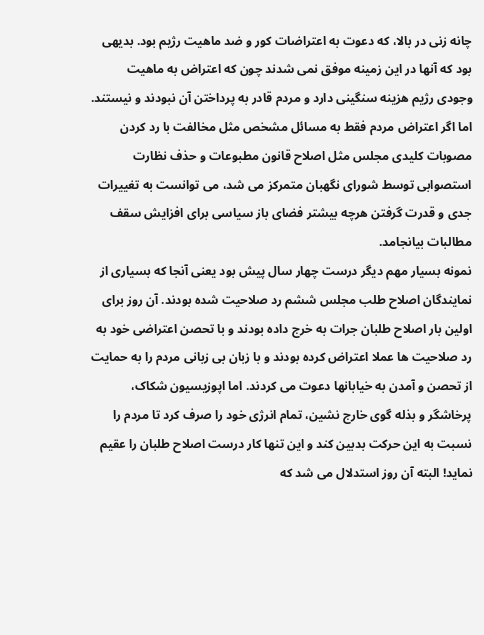چانه زنی در بالا، که دعوت به اعتراضات کور و ضد ماهیت رژیم بود. بدیهی بود که آنها در این زمینه موفق نمی شدند چون که اعتراض به ماهیت وجودی رژیم هزینه سنگینی دارد و مردم قادر به پرداختن آن نبودند و نیستند. اما اگر اعتراض مردم فقط به مسائل مشخص مثل مخالفت با رد کردن مصوبات کلیدی مجلس مثل اصلاح قانون مطبوعات و حذف نظارت استصوابی توسط شورای نگهبان متمرکز می شد، می توانست به تغییرات جدی و قدرت گرفتن هرچه بیشتر فضای باز سیاسی برای افزایش سقف مطالبات بیانجامد.
نمونه بسیار مهم دیگر درست چهار سال پیش بود یعنی آنجا که بسیاری از نمایندگان اصلاح طلب مجلس ششم رد صلاحیت شده بودند. آن روز برای اولین بار اصلاح طلبان جرات به خرج داده بودند و با تحصن اعتراضی خود به رد صلاحیت ها عملا اعتراض کرده بودند و با زبان بی زبانی مردم را به حمایت از تحصن و آمدن به خیابانها دعوت می کردند. اما اپوزیسیون شکاک، پرخاشگر و بذله گوی خارج نشین، تمام انرژی خود را صرف کرد تا مردم را نسبت به این حرکت بدبین کند و این تنها کار درست اصلاح طلبان را عقیم نماید! البته آن روز استدلال می شد که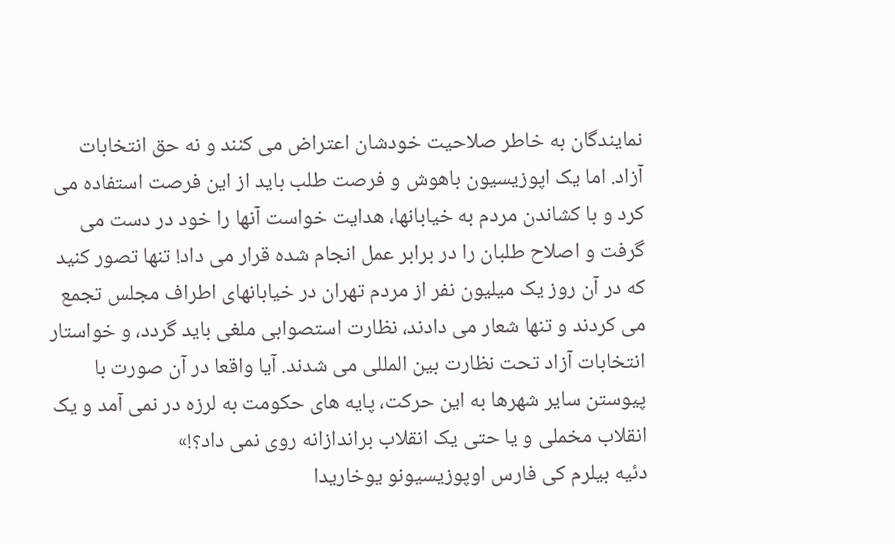نمایندگان به خاطر صلاحیت خودشان اعتراض می کنند و نه حق انتخابات آزاد. اما یک اپوزیسیون باهوش و فرصت طلب باید از این فرصت استفاده می کرد و با کشاندن مردم به خیابانها، هدایت خواست آنها را خود در دست می گرفت و اصلاح طلبان را در برابر عمل انجام شده قرار می داد! تنها تصور کنید که در آن روز یک میلیون نفر از مردم تهران در خیابانهای اطراف مجلس تجمع می کردند و تنها شعار می دادند، نظارت استصوابی ملغی باید گردد، و خواستار انتخابات آزاد تحت نظارت بین المللی می شدند. آیا واقعا در آن صورت با پیوستن سایر شهرها به این حرکت، پایه های حکومت به لرزه در نمی آمد و یک انقلاب مخملی و یا حتی یک انقلاب براندازانه روی نمی داد؟!»
دئیه بیلرم کی فارس اوپوزیسیونو یوخاریدا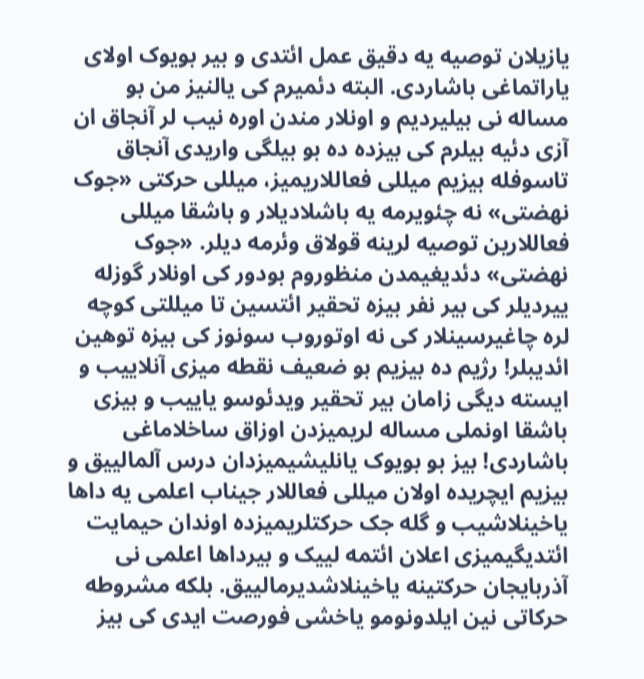یازیلان توصیه یه دقیق عمل ائتدی و بیر بویوک اولای یاراتماغی باشاردی. البته دئمیرم کی یالنیز من بو مساله نی بیلیردیم و اونلار مندن اوره نیب لر آنجاق ان آزی دئیه بیلرم کی بیزده ده بو بیلگی واریدی آنجاق تاسوفله بیزیم میللی فعاللاریمیز، میللی حرکتی «جوک نهضتی» نه چئویرمه یه باشلادیلار و باشقا میللی فعاللارین توصیه لرینه قولاق وئرمه دیلر. «جوک نهضتی» دئدیغیمدن منظوروم بودور کی اونلار گوزله ییردیلر کی بیر نفر بیزه تحقیر ائتسین تا میللتی کوچه لره چاغیرسینلار کی نه اوتوروب سونوز کی بیزه توهین ائدیبلر! رژیم ده بیزیم بو ضعیف نقطه میزی آنلاییب و ایسته دیگی زامان بیر تحقیر ویدئوسو یاییب و بیزی باشقا اونملی مساله لریمیزدن اوزاق ساخلاماغی باشاردی! بیز بو بویوک یانلیشیمیزدان درس آلمالییق و بیزیم ایچریده اولان میللی فعاللار جیناب اعلمی یه داها یاخینلاشیب و گله جک حرکتلریمیزده اوندان حیمایت ائتدیگیمیزی اعلان ائتمه لییک و بیرداها اعلمی نی آذربایجان حرکتینه یاخینلاشدیرمالییق. بلکه مشروطه حرکاتی نین ایلدونومو یاخشی فورصت ایدی کی بیز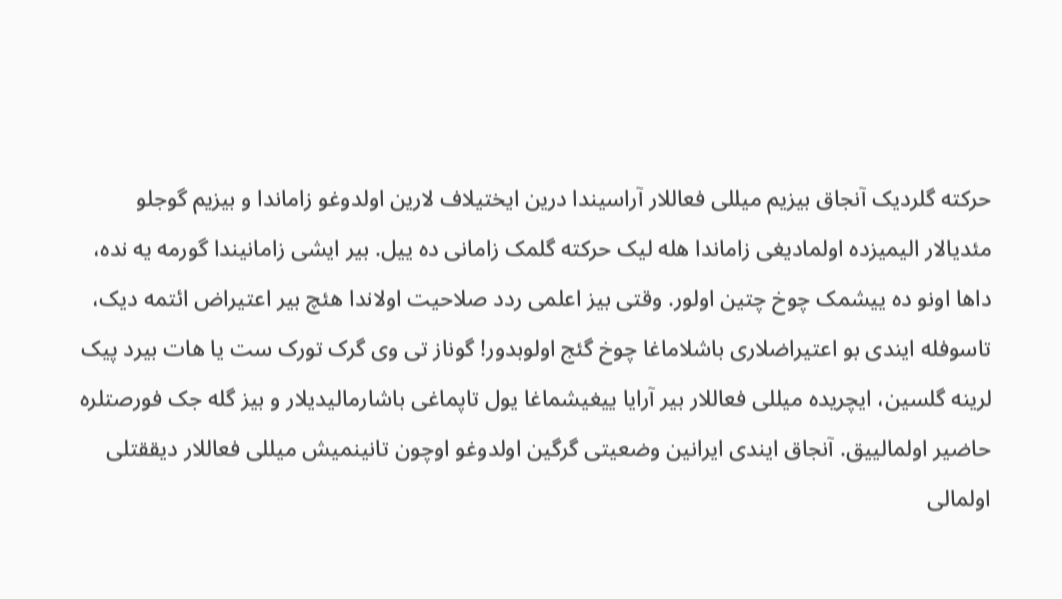حرکته گلردیک آنجاق بیزیم میللی فعاللار آراسیندا درین ایختیلاف لارین اولدوغو زاماندا و بیزیم گوجلو مئدیالار الیمیزده اولمادیغی زاماندا هله لیک حرکته گلمک زامانی ده ییل. بیر ایشی زامانیندا گورمه یه نده، داها اونو ده ییشمک چوخ چتین اولور. وقتی بیز اعلمی ردد صلاحیت اولاندا هئچ بیر اعتیراض ائتمه دیک، تاسوفله ایندی بو اعتیراضلاری باشلاماغا چوخ گئج اولوبدور! گوناز تی وی گرک تورک ست یا هات بیرد پیک لرینه گلسین، ایچریده میللی فعاللار بیر آرایا ییغیشماغا یول تاپماغی باشارمالیدیلار و بیز گله جک فورصتلره حاضیر اولمالییق. آنجاق ایندی ایرانین وضعیتی گرگین اولدوغو اوچون تانینمیش میللی فعاللار دیققتلی اولمالی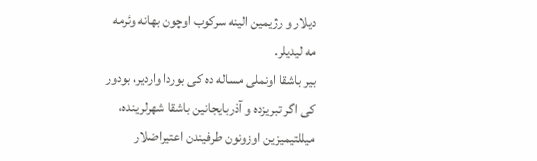دیلار و رژیمین الینه سرکوب اوچون بهانه وئرمه مه لیدیلر.
بیر باشقا اونملی مساله ده کی بوردا واردیر، بودور کی اگر تبریزده و آذربایجانین باشقا شهرلرینده، میللتیمیزین اوزونون طرفیندن اعتیراضلار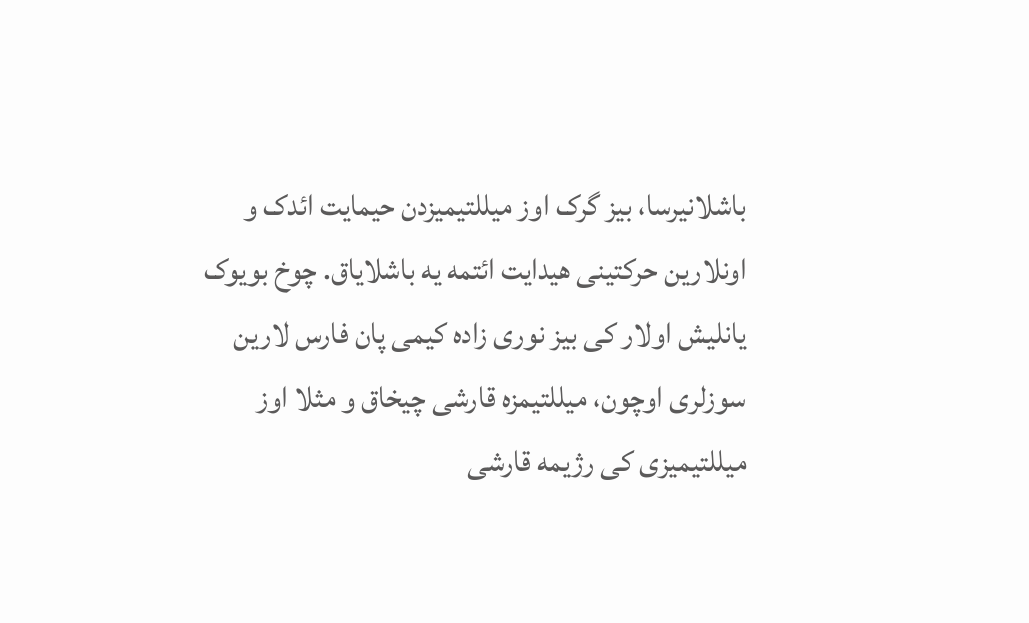باشلانیرسا، بیز گرک اوز میللتیمیزدن حیمایت ائدک و اونلارین حرکتینی هیدایت ائتمه یه باشلایاق. چوخ بویوک یانلیش اولار کی بیز نوری زاده کیمی پان فارس لارین سوزلری اوچون، میللتیمزه قارشی چیخاق و مثلا اوز میللتیمیزی کی رژیمه قارشی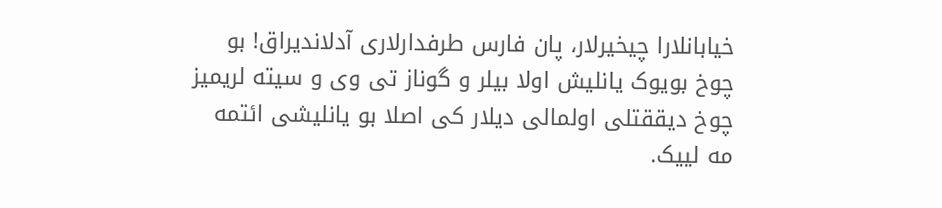خیابانلارا چیخیرلار، پان فارس طرفدارلاری آدلاندیراق! بو چوخ بویوک یانلیش اولا بیلر و گوناز تی وی و سیته لریمیز چوخ دیققتلی اولمالی دیلار کی اصلا بو یانلیشی ائتمه مه لییک.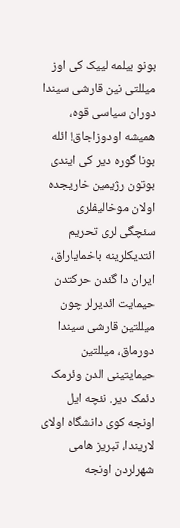بونو بیلمه لییک کی اوز میللتی نین قارشی سیندا دوران سیاسی قوه، همیشه اودوزاجاق! ائله بونا گوره دیر کی ایندی بوتون رژیمین خاریجده اولان موخالیفلری سئچگی لری تحریم ائتدیکلرینه باخمایاراق، ایران دا گئدن حرکتدن حیمایت ائدیرلر چون میللتین قارشی سیندا دورماق، میللتین حیمایتینی الدن وئرمک دئمک دیر. نئچه ایل اونجه کوی دانشگاه اولای لاریندا، تبریز هامی شهرلردن اونجه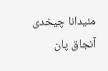مئیدانا چیخدی آنجاق پان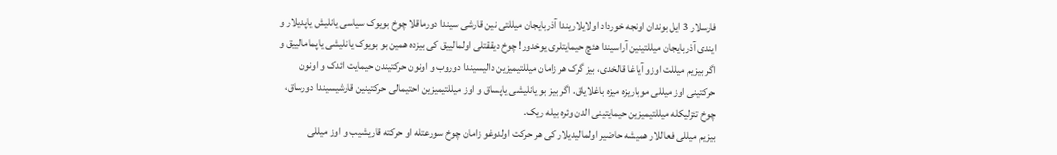فارسلار 3 ایل بوندان اونجه خورداد اولایلاریندا آذربایجان میللتی نین قارشی سیندا دورماقلا چوخ بویوک سیاسی یانلیش یاپدیلار و ایندی آذربایجان میللتینین آراسیندا هئچ حیمایتلری یوخدور! چوخ دیققتلی اولمالییق کی بیزده همین بو بویوک یانلیشی یاپمامالییق و اگر بیزیم میللت اوزو آیاغا قالخدی، بیز گرک هر زامان میللتیمیزین دالیسیندا دوروب و اونون حرکتیندن حیمایت ائدک و اونون حرکتینی اوز میللی موباریزه میزه باغلایاق. اگر بیز بو یانلیشی یاپساق و اوز میللتیمیزین احتیمالی حرکتینین قارشیسیندا دورساق، چوخ تئزلیکله میللتیمیزین حیمایتینی الدن وئره بیله ریک.
بیزیم میللی فعاللار همیشه حاضیر اولمالیدیلار کی هر حرکت اولدوغو زامان چوخ سورعتله او حرکته قاریشیب و اوز میللی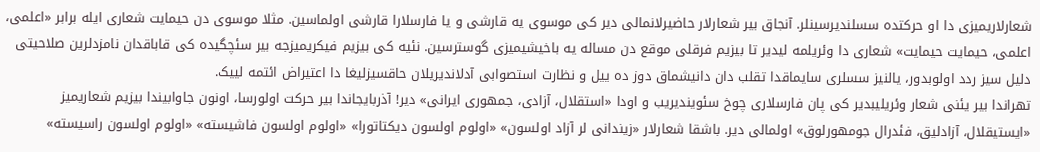شعارلاریمیزی دا او حرکتده سسلندیرسینلر. آنجاق بیر شعارلار حاضیرلانمالی دیر کی موسوی یه قارشی و یا فارسلارا قارشی اولماسین. مثلا موسوی دن حیمایت شعاری ایله برابر «اعلمی، اعلمی، حیمایت حیمایت» شعاری دا وئریلمه لیدیر تا بیزیم فرقلی موقع دن مساله یه باخیشیمیزی گوسترسین. نئیه کی بیزیم فیکریمیزجه بیر سئچگیده کی قاباقدان نامزدلرین صلاحیتی دلیل سیز ردد اولوبدور، یالنیز سسلری سایماقدا تقلب دان دانیشماق دوز ده ییل و نظارت استصوابی آدلاندیریلان حاقسیزلیغا دا اعتیراض ائتمه لییک.
تهراندا بیر یئنی شعار وئریلیبدیر کی پان فارسلاری چوخ سئویندیریب و اودا «استقلال، آزادی، جمهوری ایرانی» دیر! آذربایجاندا بیر حرکت اولورسا، اونون جاوابیندا بیزیم شعاریمیز «ایستیقلال، آزادلیق، فئدرال جومهورلوق» اولمالی دیر. باشقا شعارلار «زیندانی لر آزاد اولسون» «اولوم اولسون دیکتاتورا» «اولوم اولسون فاشیسته» «اولوم اولسون راسیسته»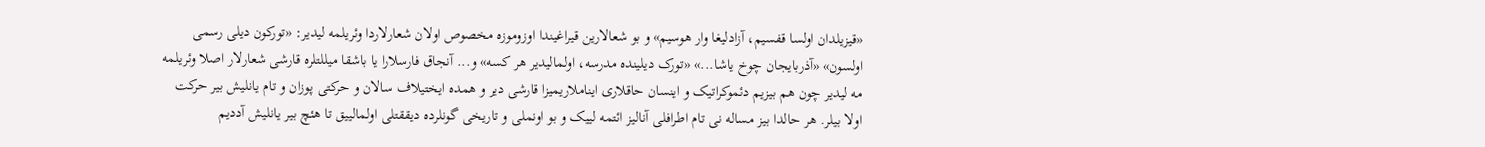«قیزیلدان اولسا قفسیم، آزادلیغا وار هوسیم» و بو شعالارین قیراغیندا اوزوموزه مخصوص اولان شعارلاردا وئریلمه لیدیر: «تورکون دیلی رسمی اولسون» «آذربایجان چوخ یاشا...» «تورک دیلینده مدرسه، اولمالیدیر هر کسه» و... آنجاق فارسلارا یا باشقا میللتلره قارشی شعارلار اصلا وئریلمه مه لیدیر چون هم بیزیم دئموکراتیک و اینسان حاقلاری ایناملاریمیزا قارشی دیر و همده ایختیلاف سالان و حرکتی پوزان و تام یانلیش بیر حرکت اولا بیلر. هر حالدا بیز مساله نی تام اطرافلی آنالیز ائتمه لییک و بو اونملی و تاریخی گونلرده دیققتلی اولمالییق تا هئچ بیر یانلیش آددیم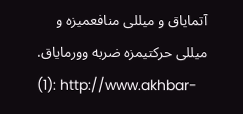آتمایاق و میللی منافعمیزه و میللی حرکتیمزه ضربه وورمایاق.
(1): http://www.akhbar-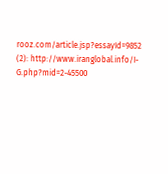rooz.com/article.jsp?essayId=9852
(2): http://www.iranglobal.info/I-G.php?mid=2-45500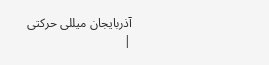آذربایجان میللی حرکتی
|